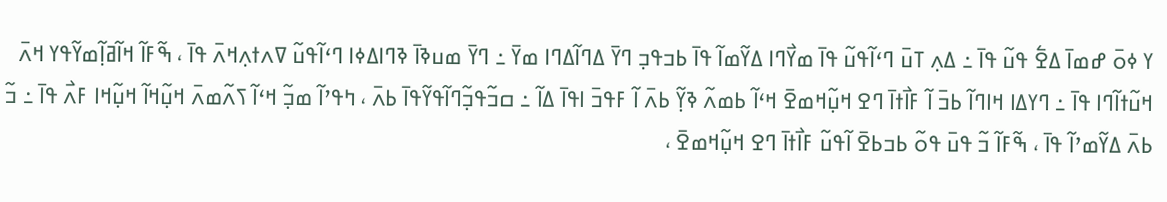ߌ ߦߋ߫ ߝߘߊ߫ ߡߐ߱ ߟߎ߬ ߟߊ߫ ߸ ߡߍ߲ ߠߎ߫ ߣߵߊ߬ߟߎ߬ ߟߊ߫ ߘߌ߯ߣߊ ߡߌ߬ߘߊ߬ ߟߊ߫ ߕߏߟߏ߲ ߣߌ߫ ߡߣߊ߬ߡߣߊ ߘߌ߫ ߸ ߣߌ߫ ߘߎߢߊ߫ ߢߣߊߡߦߊ ߣߵߊ߬ߟߎ߬ ߜߍߙߍ߲ߞߍ߫ ߟߊ߫ ، ߒ߬ߓߊ߬ ߞߊ߬ߥߊ߲߬ߘߌ߬ߟߌ ߞߍ߫ ߞߎ߬ߙߊ߬ߣߊ ߟߊ߫ ߸ ߣߌߡߊ ߞߊߣߊ߬ ߕߏ߫ ߊ߬ ߓߊ߯ߙߊ߫ ߣߐ ߞߎ߲߬ߞߘߐ߫ ߞߵߊ߬ ߕߘߍ߬ ߢߌ߲߬ ߕߍ߫ ߊ߬ ߓߟߏ߫ ߊߟߊ߫ ߡߊ߬ ߸ ߛߏ߬ߟߏ߲߬ߣߊ߬ߟߌ߬ߟߊ߫ ߕߍ߫ ، ߤߟߴߊ߬ ߘߏ߲߬ ߞߵߊ߬ ߖߍ߬ߘߍ߫ ߞߎ߲߬ߞߊ߬ ߞߎ߲߬ߞߊ ߓߍ߯ ߟߊ߫ ߸ ߏ߬ ߕߍ߫ ߡߌ߬ߘߴߊ߬ ߟߊ߫ ، ߒ߬ߓߊ߬ ߏ߬ ߟߎ߫ ߟߋ߬ ߕߏߕߐ߫ ߊ߬ߟߎ߬ ߓߊ߯ߙߊ߫ ߣߐ ߞߎ߲߬ߞߘߐ߫ ،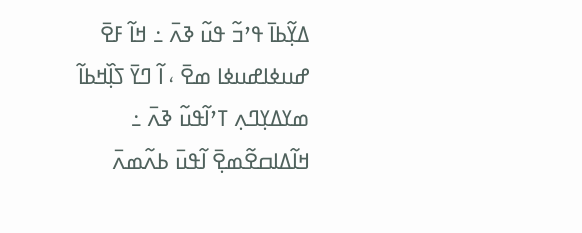ߡߌ߲߬ߕߊ߫ ߟߴߏ߬ ߟߎ߬ ߢߍ߫ ߸ ߞߊ߬ ߓߐ߫ ߝߎߦߊߝߎߦߊ ߘߐ߫ ، ߊ߬ ߣߌ߫ ߖߊ߲߰ߞߕߊ߬ ߘߌߡߌ߲ߣߍ߲ ߠߴߊ߬ߟߎ߬ ߢߍ߫ ߸ ߞߊ߬ߡߊߛߐ߬ߘߐ߲߫ ߊ߬ߟߎ߫ ߕߍ߬ߘߍ߫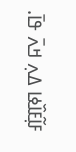ߓߊ߲߬ߓߊ߰ߦߊ ߡߍ߲ ߞߍ߫ ߟߊ߫.